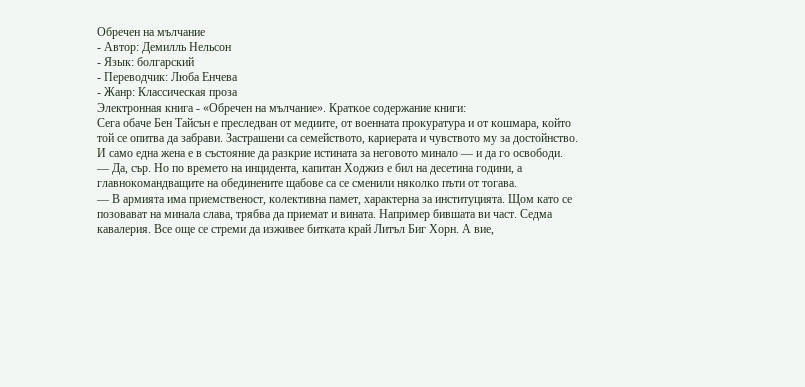Обречен на мълчание
- Автор: Демилль Нельсон
- Язык: болгарский
- Переводчик: Люба Енчева
- Жанр: Классическая проза
Электронная книга - «Обречен на мълчание». Краткое содержание книги:
Сега обаче Бен Тайсън е преследван от медиите, от военната прокуратура и от кошмара, който той се опитва да забрави. Застрашени са семейството, кариерата и чувството му за достойнство.
И само една жена е в състояние да разкрие истината за неговото минало — и да го освободи.
— Да, сър. Но по времето на инцидента, капитан Ходжиз е бил на десетина години, а главнокомандващите на обединените щабове са се сменили няколко пъти от тогава.
— В армията има приемственост, колективна памет, характерна за институцията. Щом като се позовават на минала слава, трябва да приемат и вината. Например бившата ви част. Седма кавалерия. Все още се стреми да изживее битката край Литъл Биг Хорн. А вие,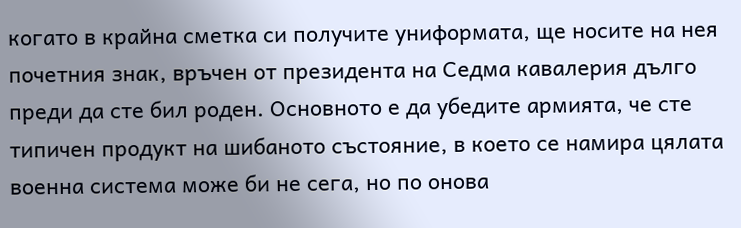когато в крайна сметка си получите униформата, ще носите на нея почетния знак, връчен от президента на Седма кавалерия дълго преди да сте бил роден. Основното е да убедите армията, че сте типичен продукт на шибаното състояние, в което се намира цялата военна система може би не сега, но по онова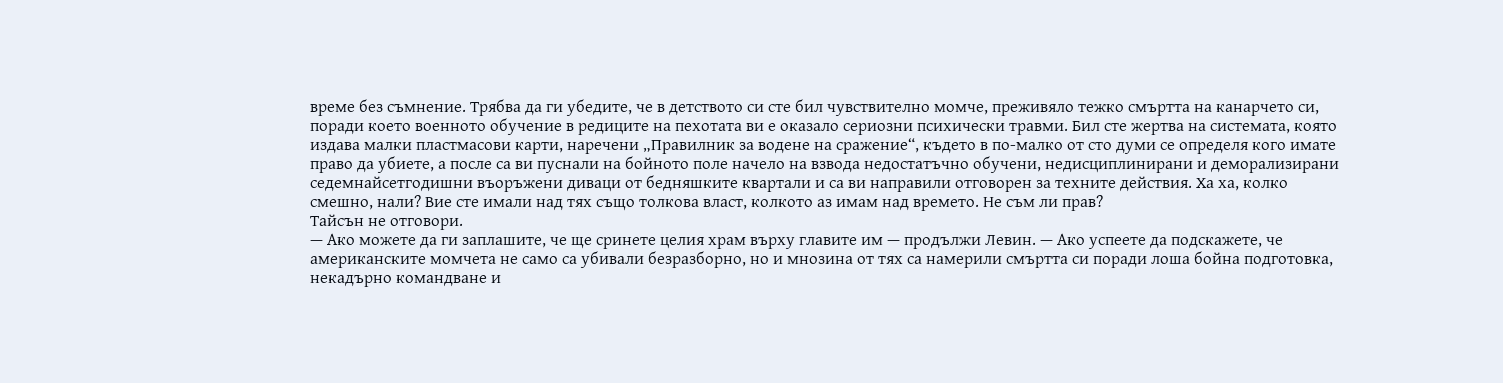време без съмнение. Трябва да ги убедите, че в детството си сте бил чувствително момче, преживяло тежко смъртта на канарчето си, поради което военното обучение в редиците на пехотата ви е оказало сериозни психически травми. Бил сте жертва на системата, която издава малки пластмасови карти, наречени „Правилник за водене на сражение“, където в по-малко от сто думи се определя кого имате право да убиете, а после са ви пуснали на бойното поле начело на взвода недостатъчно обучени, недисциплинирани и деморализирани седемнайсетгодишни въоръжени диваци от бедняшките квартали и са ви направили отговорен за техните действия. Ха ха, колко смешно, нали? Вие сте имали над тях също толкова власт, колкото аз имам над времето. Не съм ли прав?
Тайсън не отговори.
— Ако можете да ги заплашите, че ще сринете целия храм върху главите им — продължи Левин. — Ако успеете да подскажете, че американските момчета не само са убивали безразборно, но и мнозина от тях са намерили смъртта си поради лоша бойна подготовка, некадърно командване и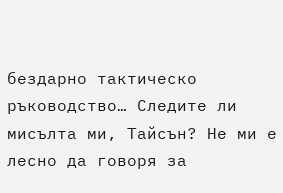бездарно тактическо ръководство… Следите ли мисълта ми, Тайсън? Не ми е лесно да говоря за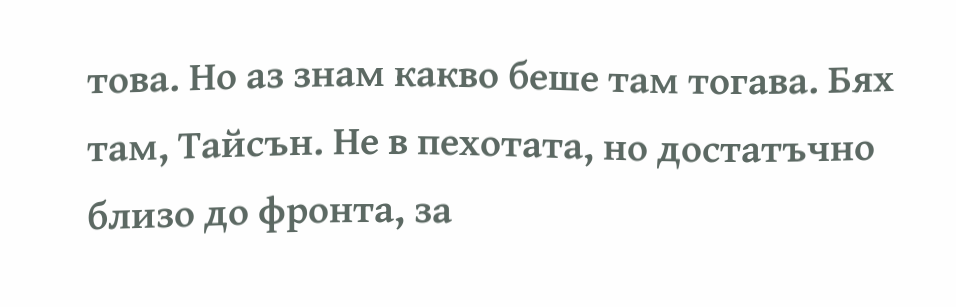това. Но аз знам какво беше там тогава. Бях там, Тайсън. Не в пехотата, но достатъчно близо до фронта, за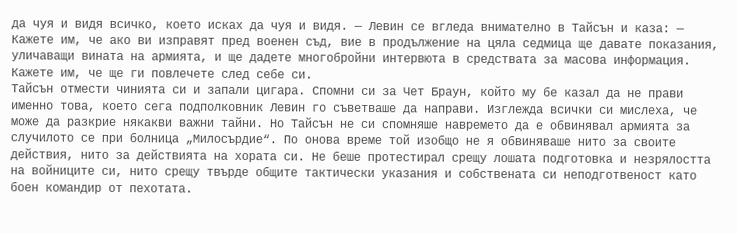да чуя и видя всичко, което исках да чуя и видя. — Левин се вгледа внимателно в Тайсън и каза: — Кажете им, че ако ви изправят пред военен съд, вие в продължение на цяла седмица ще давате показания, уличаващи вината на армията, и ще дадете многобройни интервюта в средствата за масова информация. Кажете им, че ще ги повлечете след себе си.
Тайсън отмести чинията си и запали цигара. Спомни си за Чет Браун, който му бе казал да не прави именно това, което сега подполковник Левин го съветваше да направи. Изглежда всички си мислеха, че може да разкрие някакви важни тайни. Но Тайсън не си спомняше навремето да е обвинявал армията за случилото се при болница „Милосърдие“. По онова време той изобщо не я обвиняваше нито за своите действия, нито за действията на хората си. Не беше протестирал срещу лошата подготовка и незрялостта на войниците си, нито срещу твърде общите тактически указания и собствената си неподготвеност като боен командир от пехотата.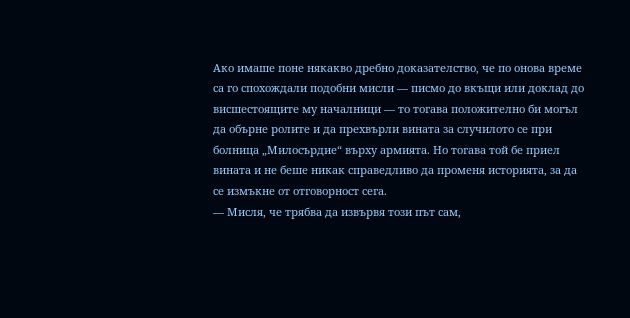Ако имаше поне някакво дребно доказателство, че по онова време са го спохождали подобни мисли — писмо до вкъщи или доклад до висшестоящите му началници — то тогава положително би могъл да обърне ролите и да прехвърли вината за случилото се при болница „Милосърдие“ върху армията. Но тогава той бе приел вината и не беше никак справедливо да променя историята, за да се измъкне от отговорност сега.
— Мисля, че трябва да извървя този път сам,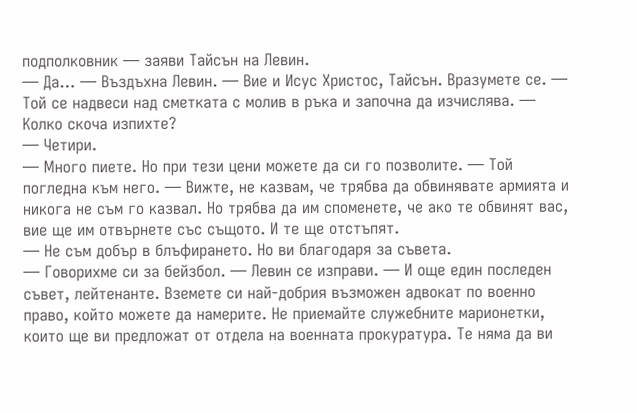подполковник — заяви Тайсън на Левин.
— Да… — Въздъхна Левин. — Вие и Исус Христос, Тайсън. Вразумете се. — Той се надвеси над сметката с молив в ръка и започна да изчислява. — Колко скоча изпихте?
— Четири.
— Много пиете. Но при тези цени можете да си го позволите. — Той погледна към него. — Вижте, не казвам, че трябва да обвинявате армията и никога не съм го казвал. Но трябва да им споменете, че ако те обвинят вас, вие ще им отвърнете със същото. И те ще отстъпят.
— Не съм добър в блъфирането. Но ви благодаря за съвета.
— Говорихме си за бейзбол. — Левин се изправи. — И още един последен съвет, лейтенанте. Вземете си най-добрия възможен адвокат по военно право, който можете да намерите. Не приемайте служебните марионетки, които ще ви предложат от отдела на военната прокуратура. Те няма да ви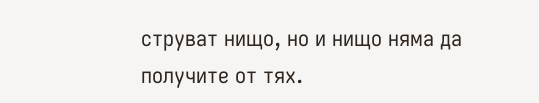струват нищо, но и нищо няма да получите от тях.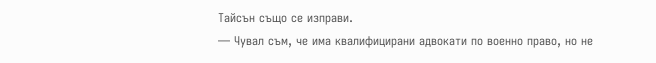Тайсън също се изправи.
— Чувал съм, че има квалифицирани адвокати по военно право, но не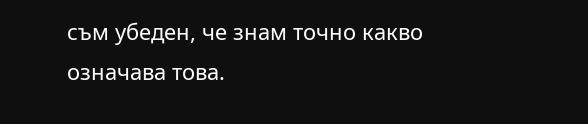съм убеден, че знам точно какво означава това.